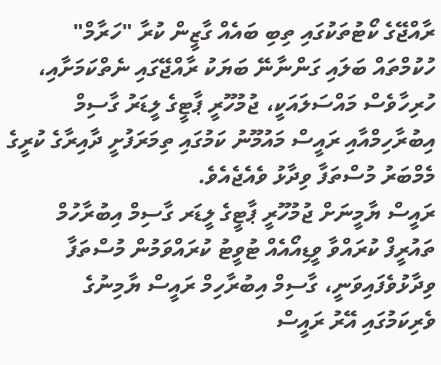ރާއްޖޭގެ ކޯޓުތަކުގައި ތިބި ބައެއް ގާޒީން ކުރާ "ހަރާމް" ހުކުމްތައް ބަލައި ގަންނާނޭ ބަޔަކު ރާއްޖޭގައި ނެތްކަމަށާއި، ހުރިހާވެސް މައްސަލައަކީ، ޖުމުހޫރީ ޕާޓީގެ ލީޑަރު ގާސިމް އިބުރާހިމްއާއި ރައީސް މައުމޫނު ކަމުގައި ތިމަރަފުށީ ދާއިރާގެ ކުރީގެ މެމްބަރު މުސްތަފާ ވިދާޅު ވެއެޖެއެވެ.
ރައީސް ޔާމީނަށް ޖުމުހޫރީ ޕާޓީގެ ލީޑަރ ގާސިމް އިބުރާހުމް ތައުރީފް ކުރައްވާ ވީޑިއޯއެއް ޓުވީޓު ކުރައްވަމުން މުސްތަފާ ވިދާޅުވެފައިވަނީ، ގާސިމް އިބުރާހިމް ރައީސް ޔާމިނުގެ ވެރިކަމުގައި އޭރު ރައީސް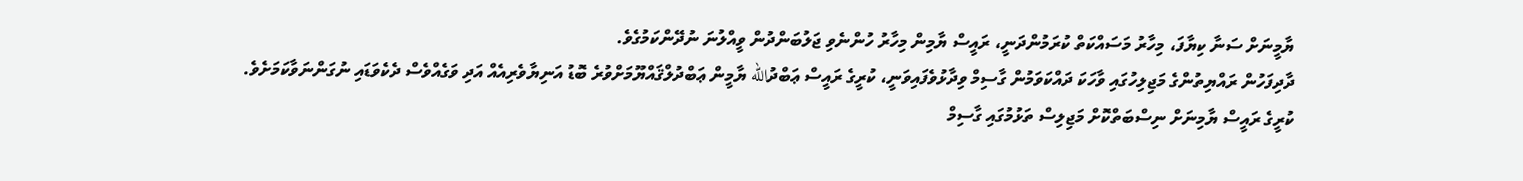ޔާމީނަށް ސަނާ ކިޔާފަ، މިހާރު މަސައްކަތް ކުރަމުންދަނީ، ރައީސް ޔާމިން މިހާރު ހުންނެވި ޖަލުބަންދުން ވީއްލުނަ ނުދޭންކަމުގެވެ.
ދާދިފަހުން ރައްޔިތުންގެ މަޖިލިހުގައި ވާހަކަ ދައްކަވަމުން ގާސިމް ވިދާޅުވެފައިވަނީ، ކުރީގެ ރައީސް ޢަބްދުالله ޔާމީން ޢަބްދުލްޤައްޔޫމަށްވުރެ ބޮޑު އަނިޔާވެރިއެއް އަދި ވަގެއްވެސް ދެކެވަޑައި ނުގަންނަވާކަމަށެވެ.
ކުރީގެ ރައީސް ޔާމިނަށް ނިސްބަތްކޮށް މަޖިލިސް ތަޅުމުގައި ގާސިމް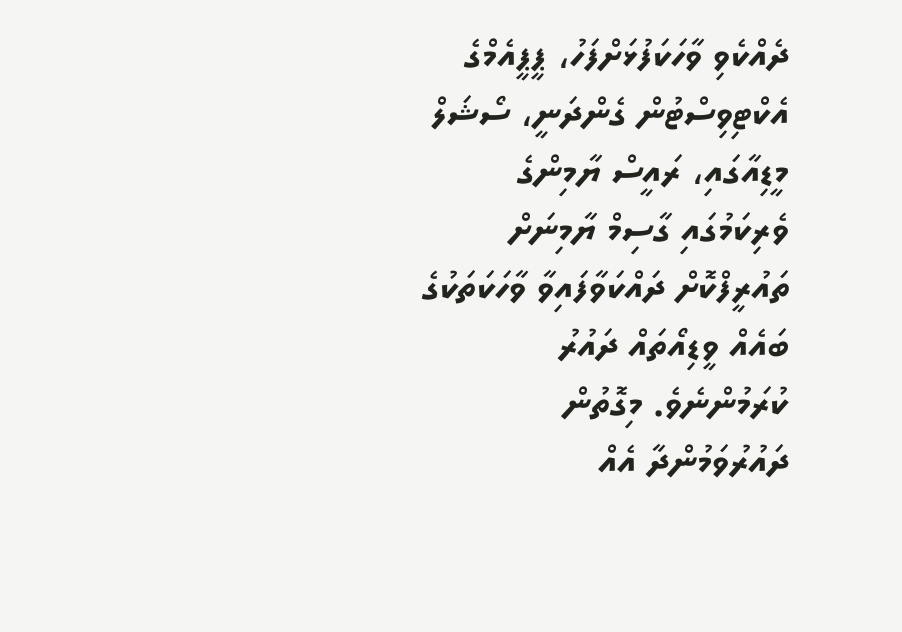ދެއްކެވި ވާހަކަފުޅަށްފަހު، ޕީޕީއެމްގެ އެކްޓިވިސްޓުން ގެންދަނީ، ސޯޝަލް މީޑިއާގައި، ރައީސް ޔާމިންގެ ވެރިކަމުގައި ގާސިމް ޔާމިނަށް ތައުރީފްކޮށް ދައްކަވާފައިވާ ވާހަކަތަކުގެ ބައެއް ވީޑިއޯތައް ދައުރު ކުރަމުންނެވެ. މިގޮތުން ދައުރުވަމުންދާ އެއް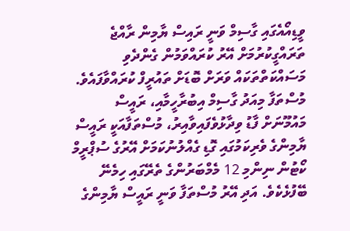ވީޑިއޯއެގައި ގާސިމް ވަނީ ރައިސް ޔާމިން ރާއްޖެ ތަރައްގީކުރުމަށް އޭރު ކުރައްވަމުން ގެންދެވި މަސައްކަތްތަކައް ވަރަށް ބޮޑަށް ތައުރީފް ކުރައްވާފައެވެ.
މުސްތަފާ މިއަދު ގާސިމް އިބުރާހީމާއި، ރައީސް މައުމޫނަށް ފާޑު ވިދާޅުވެފައިވާއިރު، މުސްތަފާއަކީ ރައީސް ޔާމިންގެ ވެރިކަމުގައި ގޮޑި ގެއްލުނުކަމަށް އޭރުގެ ސުޕްރީމް ކޯޓުން ނިންމި 12 މެމްބަރުންގެ ތެރޭގައި ހިމެނޭ ބޭފުޅެކެވެ. އަދި އޭރު މުސްތަފާ ވަނީ ރައީސް ޔާމިންގެ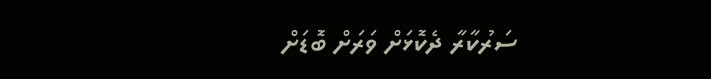ސަރުކާރާ ދެކޮޅަށް ވަރަށް ބޮޑަށް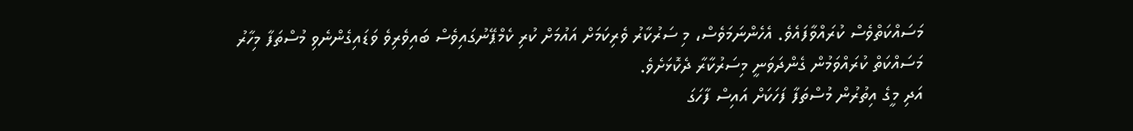މަސައްކަތްވެސް ކުރައްވާފައެވެ. އެހެންނަމަވެސް، މި ސަރުކާރު ވެރިކަމަށް އައުމަށް ކުރި ކެމްޕޭނުގައިވެސް ބައިވެރިވެ ވަޑައިގެންނެވި މުސްތަފާ މިހާރު މަސައްކަތް ކުރައްވަމުން ގެންދަވަނީ މިސަރުކާރާ ދެކޮޅަށެވެ.
އަދި މީގެ އިތުރުން މުސްތަފާ ފަހަކަށް އައިސް ފާހަގަ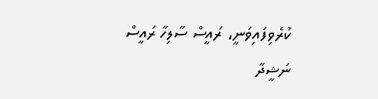ކުރެވިފައިވަނީ، ރައީސް ސާލިހާ ރައީސް ނަޝީދާ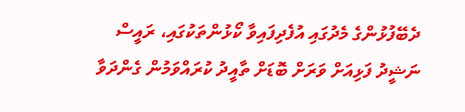ދެބޭފުޅުންގެ މެދުގައި އުފެދިފައިވާ ކޯޅުންތަކުގައި، ރައީސް ނަޝީދު ފަޅިއަށް ވަރަށް ބޮޑަށް ތާއީދު ކުރައްވަމުން ގެންދަވާ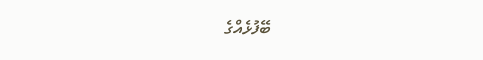ބޭފުޅެއްގެ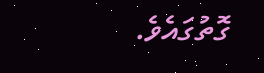ގޮތުގައެވެ.